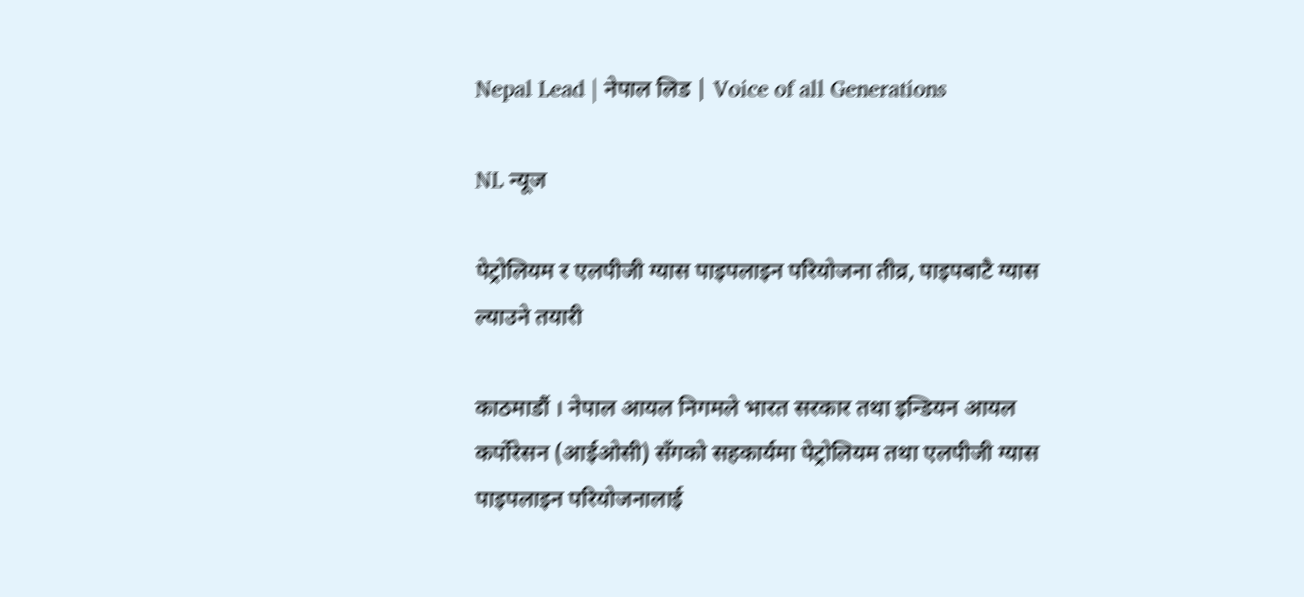Nepal Lead | नेपाल लिड | Voice of all Generations

NL न्यूज

पेट्रोलियम र एलपीजी ग्यास पाइपलाइन परियोजना तीव्र, पाइपबाटै ग्यास ल्याउने तयारी

काठमाडौं । नेपाल आयल निगमले भारत सरकार तथा इन्डियन आयल कर्पोरेसन (आईओसी) सँगको सहकार्यमा पेट्रोलियम तथा एलपीजी ग्यास पाइपलाइन परियोजनालाई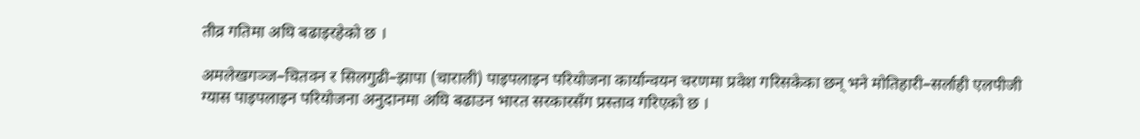तीव्र गतिमा अघि बढाइरहेको छ ।

अमलेखगञ्ज–चितवन र सिलगुढी–झापा (चाराली) पाइपलाइन परियोजना कार्यान्वयन चरणमा प्रवेश गरिसकेका छन् भने मोतिहारी–सर्लाही एलपीजी ग्यास पाइपलाइन परियोजना अनुदानमा अघि बढाउन भारत सरकारसँग प्रस्ताव गरिएको छ ।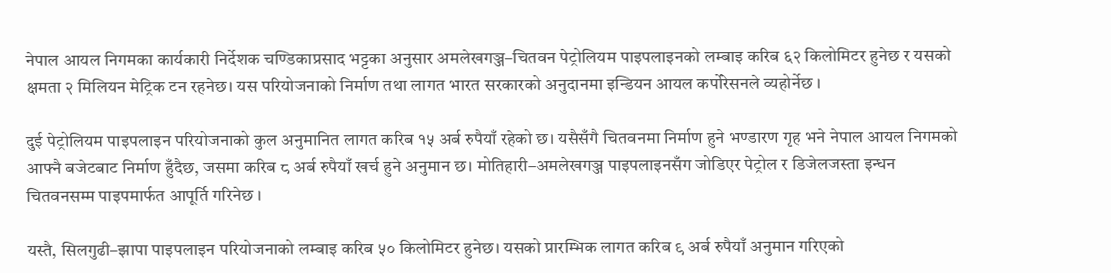नेपाल आयल निगमका कार्यकारी निर्देशक चण्डिकाप्रसाद भट्टका अनुसार अमलेखगञ्ज–चितवन पेट्रोलियम पाइपलाइनको लम्बाइ करिब ६२ किलोमिटर हुनेछ र यसको क्षमता २ मिलियन मेट्रिक टन रहनेछ। यस परियोजनाको निर्माण तथा लागत भारत सरकारको अनुदानमा इन्डियन आयल कर्पोरेसनले व्यहोर्नेछ ।

दुई पेट्रोलियम पाइपलाइन परियोजनाको कुल अनुमानित लागत करिब १५ अर्ब रुपैयाँ रहेको छ। यसैसँगै चितवनमा निर्माण हुने भण्डारण गृह भने नेपाल आयल निगमको आफ्नै बजेटबाट निर्माण हुँदैछ, जसमा करिब ८ अर्ब रुपैयाँ खर्च हुने अनुमान छ। मोतिहारी–अमलेखगञ्ज पाइपलाइनसँग जोडिएर पेट्रोल र डिजेलजस्ता इन्धन चितवनसम्म पाइपमार्फत आपूर्ति गरिनेछ ।

यस्तै, सिलगुढी–झापा पाइपलाइन परियोजनाको लम्बाइ करिब ५० किलोमिटर हुनेछ। यसको प्रारम्भिक लागत करिब ९ अर्ब रुपैयाँ अनुमान गरिएको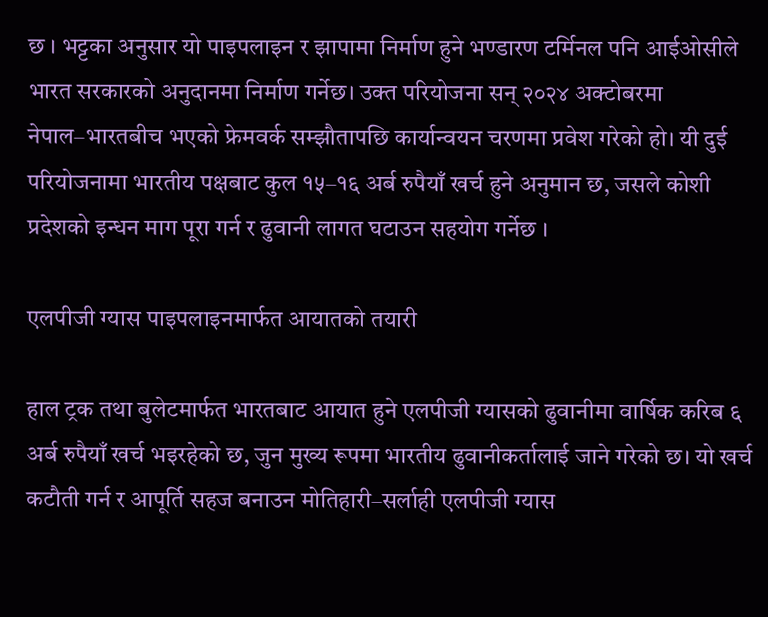छ । भट्टका अनुसार यो पाइपलाइन र झापामा निर्माण हुने भण्डारण टर्मिनल पनि आईओसीले भारत सरकारको अनुदानमा निर्माण गर्नेछ। उक्त परियोजना सन् २०२४ अक्टोबरमा नेपाल–भारतबीच भएको फ्रेमवर्क सम्झौतापछि कार्यान्वयन चरणमा प्रवेश गरेको हो। यी दुई परियोजनामा भारतीय पक्षबाट कुल १५–१६ अर्ब रुपैयाँ खर्च हुने अनुमान छ, जसले कोशी प्रदेशको इन्धन माग पूरा गर्न र ढुवानी लागत घटाउन सहयोग गर्नेछ ।

एलपीजी ग्यास पाइपलाइनमार्फत आयातको तयारी

हाल ट्रक तथा बुलेटमार्फत भारतबाट आयात हुने एलपीजी ग्यासको ढुवानीमा वार्षिक करिब ६ अर्ब रुपैयाँ खर्च भइरहेको छ, जुन मुख्य रूपमा भारतीय ढुवानीकर्तालाई जाने गरेको छ। यो खर्च कटौती गर्न र आपूर्ति सहज बनाउन मोतिहारी–सर्लाही एलपीजी ग्यास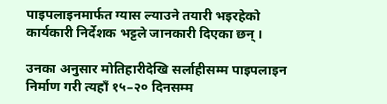पाइपलाइनमार्फत ग्यास ल्याउने तयारी भइरहेको कार्यकारी निर्देशक भट्टले जानकारी दिएका छन् ।

उनका अनुसार मोतिहारीदेखि सर्लाहीसम्म पाइपलाइन निर्माण गरी त्यहाँ १५–२० दिनसम्म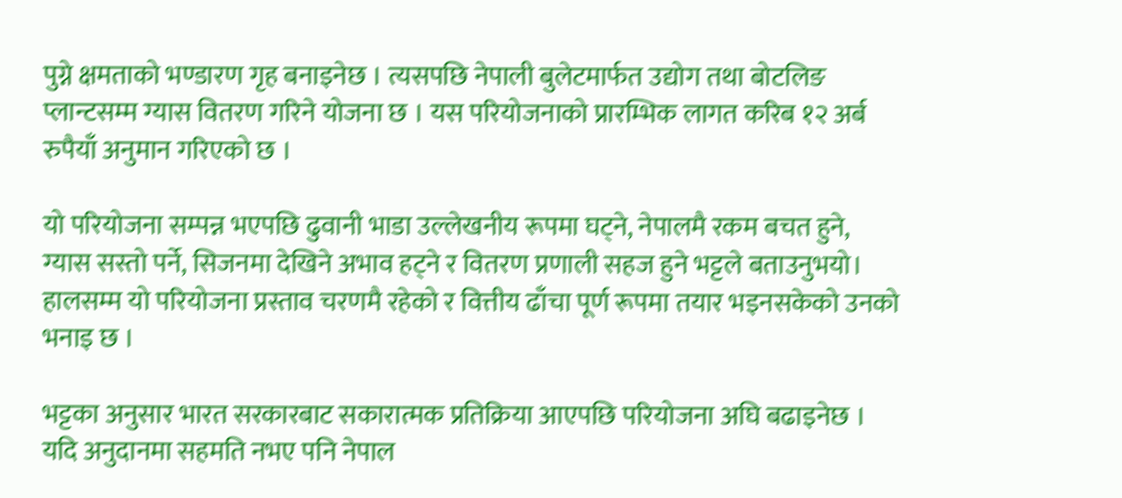पुग्ने क्षमताको भण्डारण गृह बनाइनेछ । त्यसपछि नेपाली बुलेटमार्फत उद्योग तथा बोटलिङ प्लान्टसम्म ग्यास वितरण गरिने योजना छ । यस परियोजनाको प्रारम्भिक लागत करिब १२ अर्ब रुपैयाँ अनुमान गरिएको छ ।

यो परियोजना सम्पन्न भएपछि ढुवानी भाडा उल्लेखनीय रूपमा घट्ने, नेपालमै रकम बचत हुने, ग्यास सस्तो पर्ने, सिजनमा देखिने अभाव हट्ने र वितरण प्रणाली सहज हुने भट्टले बताउनुभयो। हालसम्म यो परियोजना प्रस्ताव चरणमै रहेको र वित्तीय ढाँचा पूर्ण रूपमा तयार भइनसकेको उनको भनाइ छ ।

भट्टका अनुसार भारत सरकारबाट सकारात्मक प्रतिक्रिया आएपछि परियोजना अघि बढाइनेछ । यदि अनुदानमा सहमति नभए पनि नेपाल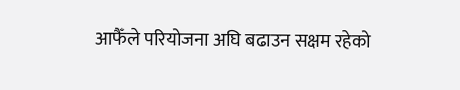आफैँले परियोजना अघि बढाउन सक्षम रहेको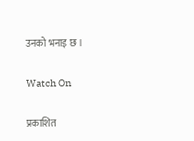उनको भनाइ छ ।

Watch On

प्रकाशित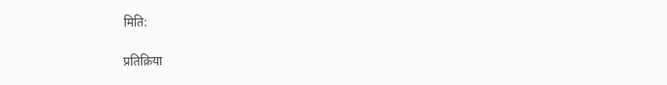मिति:

प्रतिक्रिया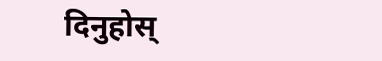दिनुहोस्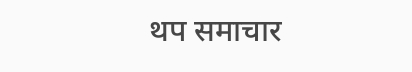थप समाचार